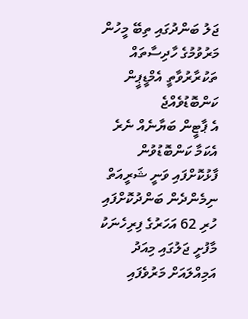ޖަލު ބަންދުގައި ތިބޭ މީހުން މަރުވުމުގެ ހާދިސާތައް ތަކުރާރުވާތީ އެމްޑީޕީން ކަންބޮޑުވެއްޖެ
އެ ޕާޓީން ބަޔާނެއް ނެރެ އެކަމާ ކަންބޮޑުވުން ފާޅުކޮށްފައި ވަނީ ޝަރީއަތް ނިމެންދެން ބަންދުކޮށްފައި ހުރި 62 އަހަރުގެ ފިރިހެނަކު މާފުށީ ޖަލުގައި މިއަދު އަމިއްލައަށް މަރުވެފައި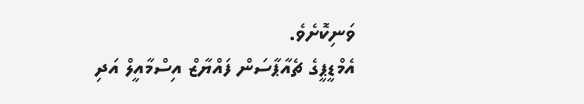ވަނިކޮށެވެ.
އެމްޑީޕީގެ ޗެއާޕާސަން ފައްޔާޒް އިސްމާއީލް އަދި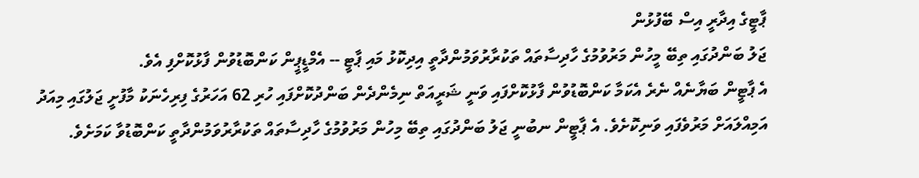ޕާޓީގެ އިދާރީ އިސް ބޭފުޅުން
ޖަލު ބަންދުގައި ތިބޭ މީހުން މަރުވުމުގެ ހާދިސާތައް ތަކުރާރުވަމުންދާތީ އިދިކޮޅު މައި ޕާޓީ -- އެމްޑީޕީން ކަންބޮޑުވުން ފާޅުކޮށްފި އެވެ.
އެ ޕާޓީން ބަޔާނެއް ނެރެ އެކަމާ ކަންބޮޑުވުން ފާޅުކޮށްފައި ވަނީ ޝަރީއަތް ނިމެންދެން ބަންދުކޮށްފައި ހުރި 62 އަހަރުގެ ފިރިހެނަކު މާފުށީ ޖަލުގައި މިއަދު އަމިއްލައަށް މަރުވެފައި ވަނިކޮށެވެ. އެ ޕާޓީން ނބުނީ ޖަލު ބަންދުގައި ތިބޭ މިހުން މަރުވުމުގެ ހާދިސާތައް ތަކުރާރުވަމުންދާތީ ކަންބޮޑުވާ ކަމަށެވެ.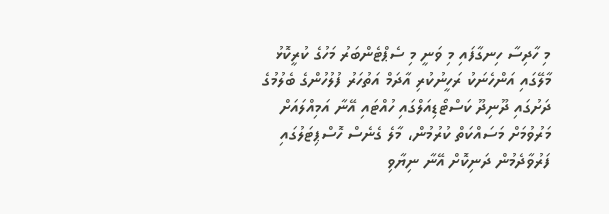މި ހާދިސާ ހިނގާފައި މި ވަނީ މި ސެޕްޓެންބަރު މަހުގެ ކުރީކޮޅު މާލޭގައި އަންހެނަކު ރަހީނުކުރި އާދަމް އަތުހަރު ފުލުހުންގެ ބެލުމުގެ ދަށުގައި ދޫނިދޫ ކަސްޓޯޑިއަލްގައި ހުއްޓައި އޭނާ އަމިއްލައަށް މަރުވުމަށް މަސައްކަތް ކުރުމުން، މާލެ ގެނެސް ހޮސްޕިޓަލުގައި ފަރުވާދެމުން ދަނިކޮށް އޭނާ ނިޔާވި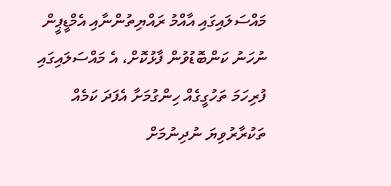މައްސަލައިގައި އާއްމު ރައްޔިތުންނާއި އެމްޑީޕީން ނުހަނު ކަންބޮޑުވުން ފާޅުކޮށް، އެ މައްސަލައިގައި ފުރިހަމަ ތަހުގީގެއް ހިންގުމަށާ އެފަދަ ކަމެއް ތަކުރާރުވިޔަ ނުދިނުމަށް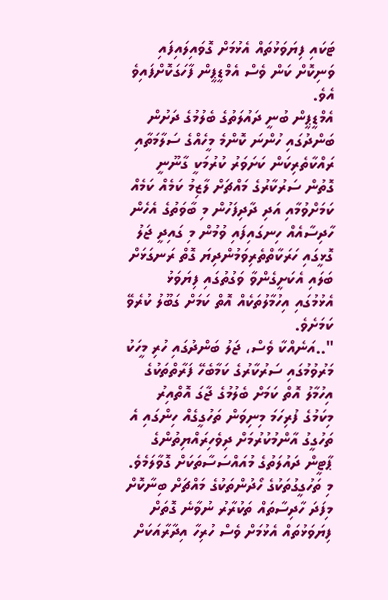ޓަކައި ފިޔަވަޅުތައް އެޅުމަށް ގޮވައިލައިފައި ވަނިކޮށް ކަން ވެސް އެމްޑީޕީން ފާހަގަކޮށްފައިވެ އެވެ.
އެމްޑީޕީން ބުނީ ދައުލަތުގެ ބެލުމުގެ ދަށުން ބަންދުގައި ހުންނަ ކޮންމެ މީހެއްގެ ސަލާމަތާއި ރައްކާތެރިކަން ކަށަވަރު ކުރުމަކީ ގާނޫނީ ގޮތުން ސަރުކާރުގެ މައްޗަށް ލާޒިމު ކަމެއް ކަމެއް ކަމަށްވުމާއި އަދި ދާދިފަހުން މި ބާވަތުގެ އެހެން ހާދިސާއެއް ހިނގައިފައި ވުމުން މި ގައިދީ ޖަލު ގޮޅީގައި ހަރަކާތްތެރިވަމުންދިޔަ ގޮތް ރަނގަޅަށް ބަލައި އެކަށީގެންވާ ވަގުތުގައި ފިޔަވަޅު އެޅުމުގައި އިހުމާލުތަކެއް އޮތް ކަމަށް ގަބޫލު ކުރެވޭ ކަމަށެވެ.
"..އަނެއްކާ ވެސް، ޖަލު ބަންދުގައި ހުރި މީހަކު މަރުވުމުގައި ސަރުކާރުގެ ކަމާބެހޭ ފަރާތްތަކުގެ އިހުމާލު އޮތް ކަމަށް ބެލުމުގެ ޖާގަ އޮތްއިރު މިކަމުގެ ފުރިހަމަ މިނިވަން ތަހުގީގެއް ހިންގައި އެ ތަހުގީގު އާންމުކުރުމަށް ދިވެހިރައްޔިތުންގެ ޕާޓީން ދައުލަތުގެ މުއައްސަސާތަކަށް ގޮވާލަމެވެ. މި ތަހުގީގުތަކުގެ ހޯދުންތަކުގެ މައްޗަށް ބިނާކޮށް މިފަދަ ހާދިސާތައް ތަކުރާރު ނުވާނެ ގޮތަށް ފިޔަވަޅުތައް އެޅުމަށް ވެސް ހުރިހާ އިދާރާއަކަށް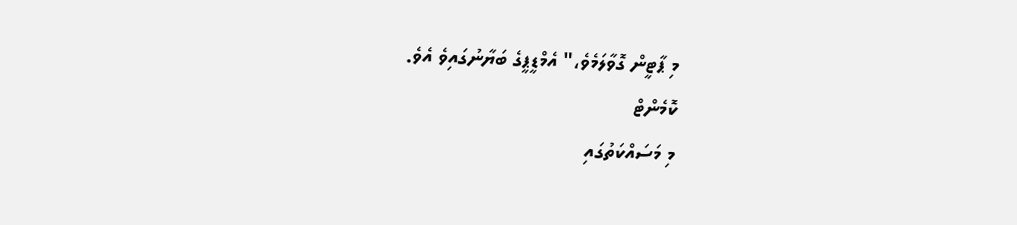މި ޕާޓީން ގޮވާލަމެވެ،" އެމްޑީޕީގެ ބަޔާނުގައިވެ އެވެ.
ކޮމެންޓް
މި މަސައްކަތުގައި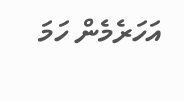އަހަރެމެން ހަމަ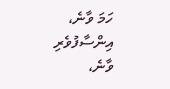ހަމަ ވާނެ، އިންސާފުވެރި ވާނެ،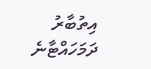އިތުބާރު ދަމަހައްޓާނެ